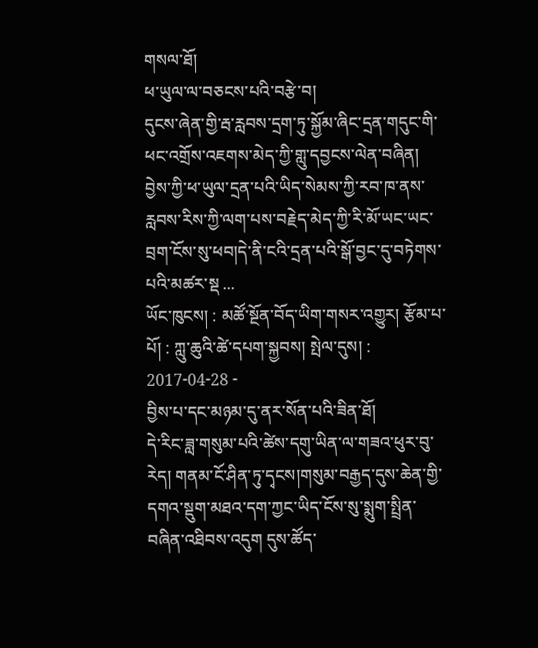གསལ་ཐོ།
ཕ་ཡུལ་ལ་བཅངས་པའི་བརྩེ་བ།
དུངས་ཞེན་གྱི་རྦ་རླབས་དྲག་ཏུ་སྐྱོམ་ཞིང་དྲན་གདུང་གི་ཕང་འགྲོས་འཇགས་མེད་ཀྱི་གླུ་དབྱངས་ལེན་བཞིན། བྱེས་ཀྱི་ཕ་ཡུལ་དྲན་པའི་ཡིད་སེམས་ཀྱི་རབ་ཁ་ནས་རླབས་རིས་ཀྱི་ལག་པས་བརྗེད་མེད་ཀྱི་རི་མོ་ཡང་ཡང་བྲག་ངོས་སུ་ཕབ།དེ་ནི་ངའི་དྲན་པའི་སྒོ་བྱང་དུ་བཏེགས་པའི་མཚར་སྡ ...
ཡོང་ཁུངས། : མཚོ་སྔོན་བོད་ཡིག་གསར་འགྱུར། རྩོམ་པ་པོ། : ཀླུ་ཆུའི་ཚེ་དཔག་སྐྱབས། སྤེལ་དུས། : 2017-04-28 -
བྱིས་པ་དང་མཉམ་དུ་ནར་སོན་པའི་ཟིན་ཐོ།
དེ་རིང་ཟླ་གསུམ་པའི་ཚེས་དགུ་ཡིན་ལ་གཟའ་ཕུར་བུ་རེད། གནམ་ངོ་ཤིན་ཏུ་དྭངས།གསུམ་བརྒྱད་དུས་ཆེན་གྱི་དགའ་སྡུག་མཐའ་དག་ཀྱང་ཡིད་ངོས་སུ་སྨུག་སྤྲིན་བཞིན་འཐིབས་འདུག དུས་ཚོད་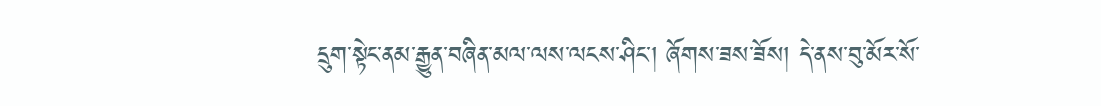དྲུག་སྟེང་ནམ་རྒྱུན་བཞིན་མལ་ལས་ལངས་ཤིང་། ཞོགས་ཟས་ཟོས། དེ་ནས་བུ་མོར་སོ་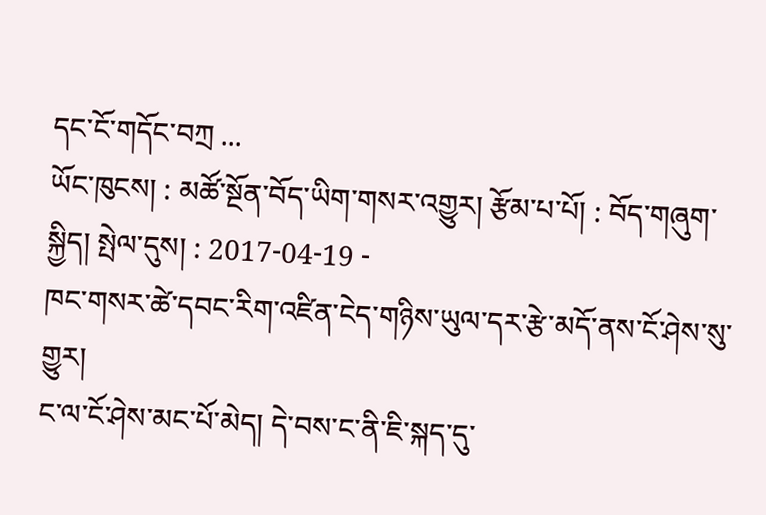དང་ངོ་གདོང་བཀྲ ...
ཡོང་ཁུངས། : མཚོ་སྔོན་བོད་ཡིག་གསར་འགྱུར། རྩོམ་པ་པོ། : བོད་གཞུག་སྐྱིད། སྤེལ་དུས། : 2017-04-19 -
ཁང་གསར་ཚེ་དབང་རིག་འཛིན་ངེད་གཉིས་ཡུལ་དར་རྩེ་མདོ་ནས་ངོ་ཤེས་སུ་གྱུར།
ང་ལ་ངོ་ཤེས་མང་པོ་མེད། དེ་བས་ང་ནི་ཇི་སྐད་དུ་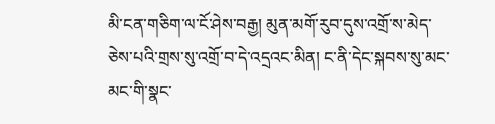མི་ངན་གཅིག་ལ་ངོ་ཤེས་བརྒྱ། མུན་མགོ་རུབ་དུས་འགྲོ་ས་མེད་ཅེས་པའི་གྲས་སུ་འགྲོ་བ་དེ་འདྲའང་མིན། ང་ནི་དེང་སྐབས་སུ་མང་མང་གི་སྣང་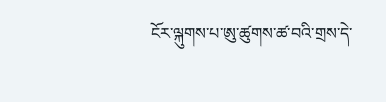ངོར་ལྐུགས་པ་ཨུ་ཚུགས་ཚ་བའི་གྲས་དེ་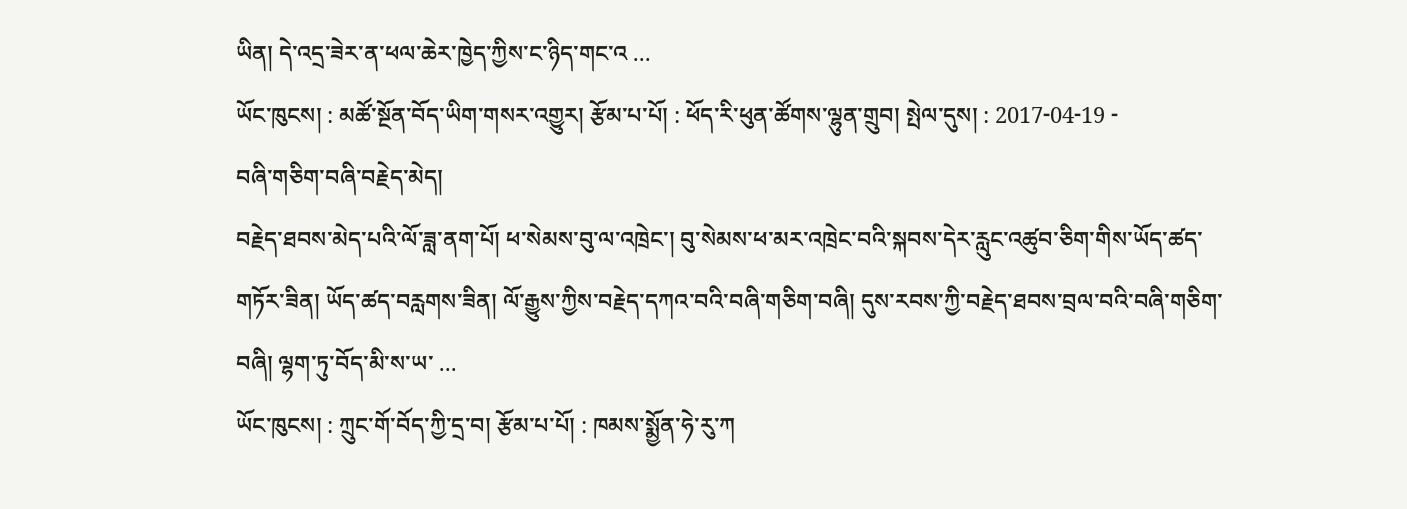ཡིན། དེ་འདྲ་ཟེར་ན་ཕལ་ཆེར་ཁྱེད་ཀྱིས་ང་ཉིད་གང་འ ...
ཡོང་ཁུངས། : མཚོ་སྔོན་བོད་ཡིག་གསར་འགྱུར། རྩོམ་པ་པོ། : ཕོད་རི་ཕུན་ཚོགས་ལྷུན་གྲུབ། སྤེལ་དུས། : 2017-04-19 -
བཞི་གཅིག་བཞི་བརྗེད་མེད།
བརྗེད་ཐབས་མེད་པའི་ལོ་ཟླ་ནག་པོ། ཕ་སེམས་བུ་ལ་འཁྲེང་། བུ་སེམས་ཕ་མར་འཁྲེང་བའི་སྐབས་དེར་རླུང་འཚུབ་ཅིག་གིས་ཡོད་ཚད་གཏོར་ཟིན། ཡོད་ཚད་བརླགས་ཟིན། ལོ་རྒྱུས་ཀྱིས་བརྗེད་དཀའ་བའི་བཞི་གཅིག་བཞི། དུས་རབས་ཀྱི་བརྗེད་ཐབས་བྲལ་བའི་བཞི་གཅིག་བཞི། ལྷག་ཏུ་བོད་མི་ས་ཡ་ ...
ཡོང་ཁུངས། : ཀྲུང་གོ་བོད་ཀྱི་དྲ་བ། རྩོམ་པ་པོ། : ཁམས་སྨྱོན་ཧེ་རུ་ཀ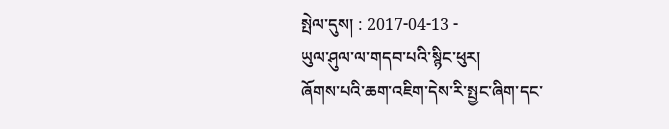སྤེལ་དུས། : 2017-04-13 -
ཡུལ་ཤུལ་ལ་གདབ་པའི་སྙིང་ཕུར།
ཞོགས་པའི་ཆག་འཇིག་དེས་རི་སྤྱང་ཞིག་དང་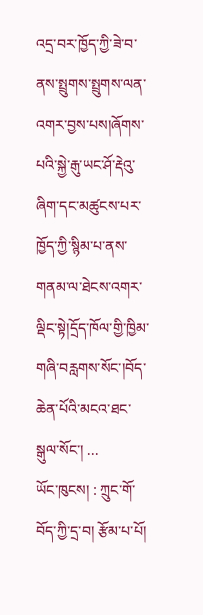འདྲ་བར་ཁྱོད་ཀྱི་ཟེ་བ་ནས་སྤྲུགས་སྤྲུགས་ལན་འགར་བྱས་པས།ཞོགས་པའི་སྐྱེ་རྒུ་ཡང་ཤོ་རྡེའུ་ཞིག་དང་མཚུངས་པར་ཁྱོད་ཀྱི་སྙིམ་པ་ནས་གནམ་ལ་ཐེངས་འགར་ལྡིང་སྟེ།དྲོད་ཁོལ་གྱི་ཁྱིམ་གཞི་བརླགས་སོང་།བོད་ཆེན་པོའི་མངའ་ཐང་སྒུལ་སོང་། ...
ཡོང་ཁུངས། : ཀྲུང་གོ་བོད་ཀྱི་དྲ་བ། རྩོམ་པ་པོ།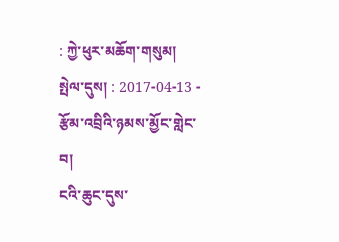: ཀྱེ་ཕུར་མཆོག་གསུམ། སྤེལ་དུས། : 2017-04-13 -
རྩོམ་འབྲིའི་ཉམས་མྱོང་གླེང་བ།
ངའི་ཆུང་དུས་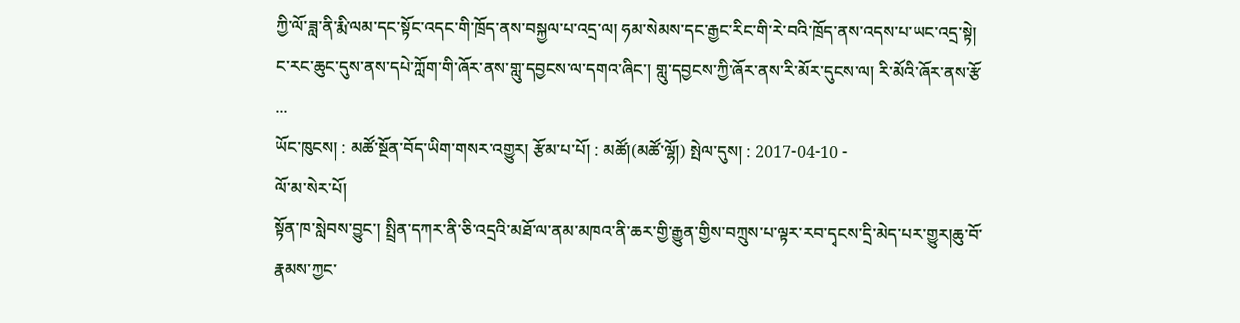ཀྱི་ལོ་ཟླ་ནི་རྨི་ལམ་དང་སྟོང་འདང་གི་ཁྲོད་ནས་བསྐྱལ་པ་འདྲ་ལ། ཧམ་སེམས་དང་རྒྱང་རིང་གི་རེ་བའི་ཁྲོད་ནས་འདས་པ་ཡང་འདྲ་སྟེ། ང་རང་ཆུང་དུས་ནས་དཔེ་ཀློག་གི་ཞོར་ནས་གླུ་དབྱངས་ལ་དགའ་ཞིང་། གླུ་དབྱངས་ཀྱི་ཞོར་ནས་རི་མོར་དུངས་ལ། རི་མོའི་ཞོར་ནས་རྩོ ...
ཡོང་ཁུངས། : མཚོ་སྔོན་བོད་ཡིག་གསར་འགྱུར། རྩོམ་པ་པོ། : མཚོ།(མཚོ་ལྷོ།) སྤེལ་དུས། : 2017-04-10 -
ལོ་མ་སེར་པོ།
སྟོན་ཁ་སླེབས་བྱུང་། སྤྲིན་དཀར་ནི་ཅི་འདྲའི་མཐོ་ལ་ནམ་མཁའ་ནི་ཆར་གྱི་རྒྱུན་གྱིས་བཀྲུས་པ་ལྟར་རབ་དྭངས་དྲི་མེད་པར་གྱུར།ཆུ་བོ་རྣམས་ཀྱང་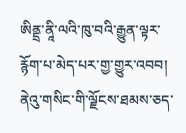ཨིནྡྲ་ནཱི་ལའི་ཁུ་བའི་རྒྱུན་ལྟར་རྙོག་པ་མེད་པར་གྱ་གྱུར་འབབ། ནེའུ་གསིང་གི་ལྗོངས་ཐམས་ཅད་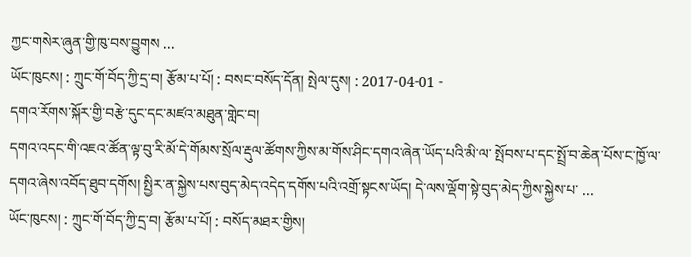ཀྱང་གསེར་ཞུན་གྱི་ཁུ་བས་བྱུགས ...
ཡོང་ཁུངས། : ཀྲུང་གོ་བོད་ཀྱི་དྲ་བ། རྩོམ་པ་པོ། : བསང་བསོད་དོན། སྤེལ་དུས། : 2017-04-01 -
དགའ་རོགས་སྐོར་གྱི་བརྩེ་དུང་དང་མཛའ་མཐུན་གླེང་བ།
དགའ་འདང་གི་འཇའ་ཚོན་ལྟ་བུ་རི་མོ་དེ་གོམས་སྲོལ་རྡུལ་ཚོགས་ཀྱིས་མ་གོས་ཤིང་དགའ་ཞེན་ཡོད་པའི་མི་ལ་ སྤོབས་པ་དང་སྤྲོ་བ་ཆེན་པོས་ང་ཁྱོ་ལ་དགའ་ཞེས་འབོད་ཐུབ་དགོས། སྤྱིར་ན་སྐྱེས་པས་བུད་མེད་འདེད་དགོས་པའི་འགྲོ་སྟངས་ཡོད། དེ་ལས་ལྡོག་སྟེ་བུད་མེད་ཀྱིས་སྐྱེས་པ་ ...
ཡོང་ཁུངས། : ཀྲུང་གོ་བོད་ཀྱི་དྲ་བ། རྩོམ་པ་པོ། : བསོད་མཐར་གྱིས།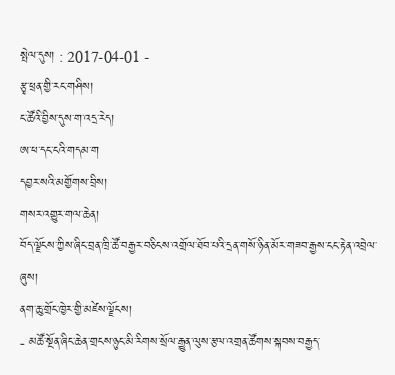སྤེལ་དུས། : 2017-04-01 -
རྩྭ་ཕྲན་གྱི་རང་གཤིས།
ང་ཚོའི་བྱིས་དུས་ག་འདྲ་རེད།
ཨ་ཕ་དང་ངའི་གདམ་ག
དབྱར་སའི་མགྱོགས་བྲིས།
གསར་འགྱུར་གལ་ཆེན།
བོད་ལྗོངས་ཀྱིས་ཞིང་བྲན་ཁྲི་ཚོ་བརྒྱར་བཅིངས་འགྲོལ་ཐོབ་པའི་དྲན་གསོ་ཉིན་མོར་གཟབ་རྒྱས་ངང་རྟེན་འབྲེལ་ཞུས།
ནག་ཆུ་གྲོང་ཁྱེར་གྱི་མཛེས་ལྗོངས།
- མཚོ་སྔོན་ཞིང་ཆེན་གྲངས་ཉུང་མི་རིགས་སྲོལ་རྒྱུན་ལུས་རྩལ་འགྲན་ཚོགས་སྐབས་བརྒྱད་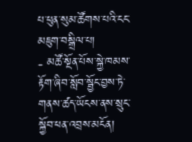པ་ཕུན་སུམ་ཚོགས་པའི་ངང་མཇུག་བསྒྲིལ་པ།
- མཚོ་སྔོན་པོས་སྐྱེ་ཁམས་རྟོག་ཞིབ་སློབ་སྦྱོང་བྱས་ཏེ་གནས་ཚད་ཡོངས་ནས་སྲུང་སྐྱོབ་ཕན་འབྲས་མངོན།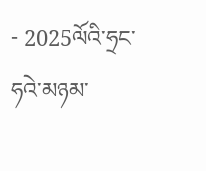- 2025ལོའི་ཧྲང་ཧའེ་མཉམ་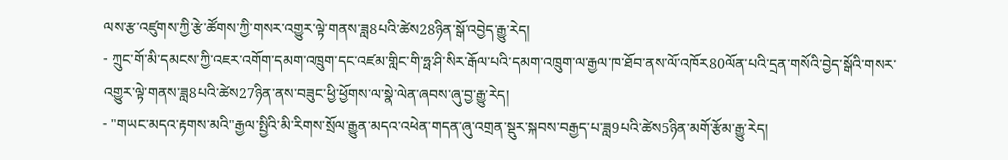ལས་རྩ་འཛུགས་ཀྱི་རྩེ་ཚོགས་ཀྱི་གསར་འགྱུར་ལྟེ་གནས་ཟླ8པའི་ཚེས28ཉིན་སྒོ་འབྱེད་རྒྱུ་རེད།
- ཀྲུང་གོ་མི་དམངས་ཀྱི་འཇར་འགོག་དམག་འཁྲུག་དང་འཛམ་གླིང་གི་ཧྥ་ཤི་སིར་རྒོལ་པའི་དམག་འཁྲུག་ལ་རྒྱལ་ཁ་ཐོབ་ནས་ལོ་འཁོར80ལོན་པའི་དྲན་གསོའི་བྱེད་སྒོའི་གསར་འགྱུར་ལྟེ་གནས་ཟླ8པའི་ཚེས27ཉིན་ནས་བཟུང་ཕྱི་ཕྱོགས་ལ་སྣེ་ལེན་ཞབས་ཞུ་བྱ་རྒྱུ་རེད།
- "གཡང་མདའ་རྟགས་མའི"རྒྱལ་སྤྱིའི་མི་རིགས་སྲོལ་རྒྱུན་མདའ་འཕེན་གདན་ཞུ་འགྲན་སྡུར་སྐབས་བརྒྱད་པ་ཟླ9པའི་ཚེས5ཉིན་མགོ་རྩོམ་རྒྱུ་རེད།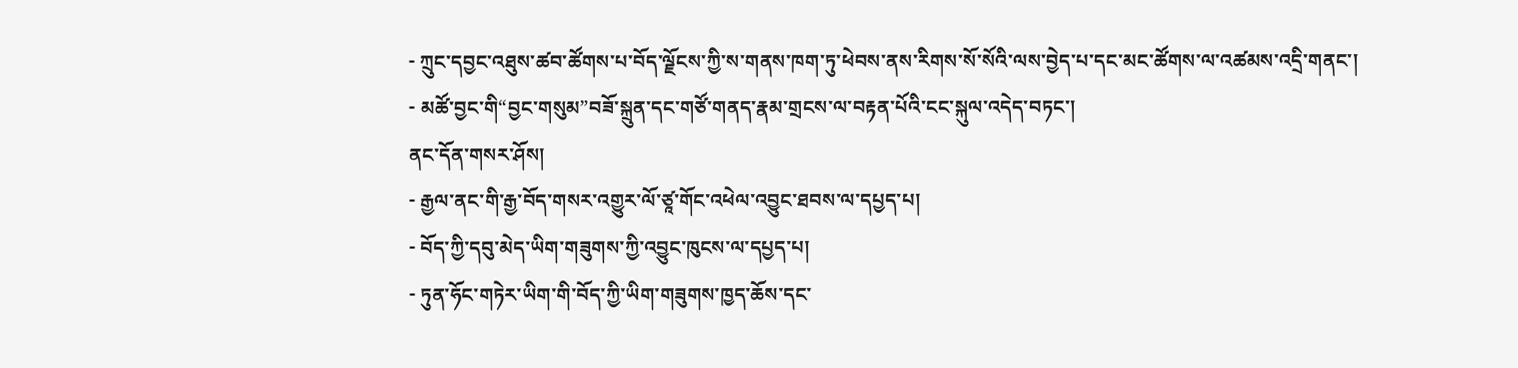- ཀྲུང་དབྱང་འཐུས་ཚབ་ཚོགས་པ་བོད་ལྗོངས་ཀྱི་ས་གནས་ཁག་ཏུ་ཕེབས་ནས་རིགས་སོ་སོའི་ལས་བྱེད་པ་དང་མང་ཚོགས་ལ་འཚམས་འདྲི་གནང་།
- མཚོ་བྱང་གི“བྱང་གསུམ”བཟོ་སྐྲུན་དང་གཙོ་གནད་རྣམ་གྲངས་ལ་བརྟན་པོའི་ངང་སྐུལ་འདེད་བཏང་།
ནང་དོན་གསར་ཤོས།
- རྒྱལ་ནང་གི་རྒྱ་བོད་གསར་འགྱུར་ལོ་ཙཱ་གོང་འཕེལ་འབྱུང་ཐབས་ལ་དཔྱད་པ།
- བོད་ཀྱི་དབུ་མེད་ཡིག་གཟུགས་ཀྱི་འབྱུང་ཁུངས་ལ་དཔྱད་པ།
- ཏུན་ཧོང་གཏེར་ཡིག་གི་བོད་ཀྱི་ཡིག་གཟུགས་ཁྱད་ཆོས་དང་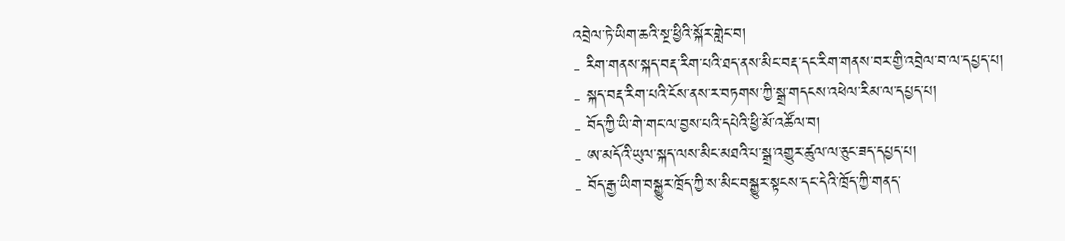འབྲེལ་ཏེ་ཡིག་ཆའི་སྔ་ཕྱིའི་སྐོར་གླེང་བ།
- རིག་གནས་སྐད་བརྡ་རིག་པའི་ཐད་ནས་མིང་བརྡ་དང་རིག་གནས་བར་གྱི་འབྲེལ་བ་ལ་དཔྱད་པ།
- སྐད་བརྡ་རིག་པའི་ངོས་ནས་ར་བཏགས་ཀྱི་སྒྲ་གདངས་འཕེལ་རིམ་ལ་དཔྱད་པ།
- བོད་ཀྱི་ཡི་གེ་གང་ལ་བྱས་པའི་དཔེའི་ཕྱི་མོ་འཚོལ་བ།
- ཨ་མདོའི་ཡུལ་སྐད་ལས་མིང་མཐའི་པ་སྒྲ་འགྱུར་ཚུལ་ལ་ཅུང་ཟད་དཔྱད་པ།
- བོད་རྒྱ་ཡིག་བསྒྱུར་ཁྲོད་ཀྱི་ས་མིང་བསྒྱུར་སྟངས་དང་དེའི་ཁྲོད་ཀྱི་གནད་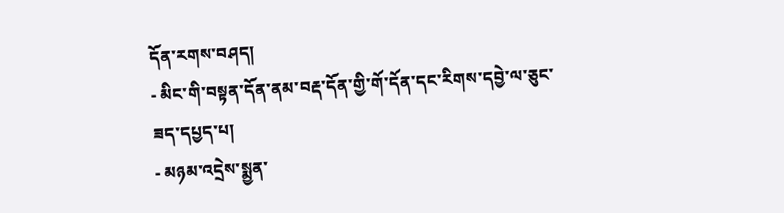དོན་རགས་བཤད།
- མིང་གི་བསྟན་དོན་ནམ་བརྡ་དོན་གྱི་གོ་དོན་དང་རིགས་དབྱེ་ལ་ཅུང་ཟད་དཔྱད་པ།
- མཉམ་འདྲེས་སྨྱན་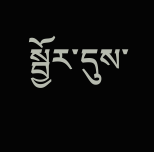སྦྱོར་དུས་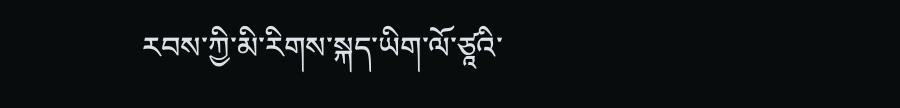རབས་ཀྱི་མི་རིགས་སྐད་ཡིག་ལོ་ཙཱའི་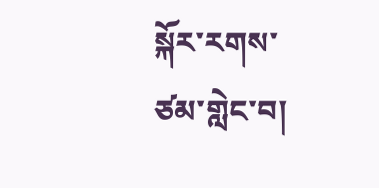སྐོར་རགས་ཙམ་གླེང་བ།